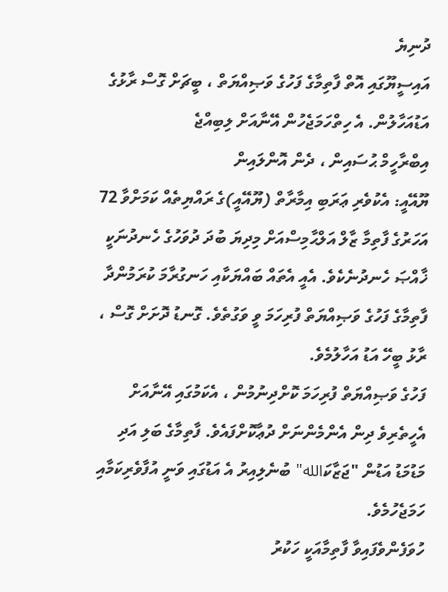ދުނިޔެ
އައިސީޔޫގައި އޮތް ފާތިމާގެ ފަހުގެ ވަޞިއްޔަތް ، ބީޗަށް ގޮސް ރާޅުގެ އަޑުއަހާލުން. އެ ހިތްހަމަޖެހުން އޭނާއަށް ލިބިއްޖެ
އިބްރާހީމް ޙުސައިން ، ދެން އޮންލައިން
ޔޫއޭއީ: އެކުވެރި ޢަރަބި އިމާރާތް (ޔޫއޭއީ)ގެ ރައްޔިތެއް ކަމަށްވާ 72 އަހަރުގެ ފާތިމާ ޒާލް އަލްޙާމިސްއަށް މިދިޔަ ބުދަ ދުވަހުގެ ހެނދުނަކީ ޚާއްޞަ ހެނދުނެކެވެ. އެއީ އެތައް ބައްޔަކާއި ހަނގުރާމަ ކުރަމުންދާ ފާތިމާގެ ފަހުގެ ވަޞިއްޔަތް ފުރިހަމަ ވީ ވަގުތެވެ. ގޮނޑު ދޮށަށް ގޮސް ، ރާޅު ބީހޭ އަޑު އަހާލުމެވެ.
ފަހުގެ ވަޞިއްޔަތް ފުރިހަމަ ކޮށްދިނުމުން ، އެކަމުގައި އޭނާއަށް އެހީތެރިވެ ދިން އެންމެންނަށް ދުޢާކޮށްފައެވެ. ފާތިމާގެ ބަލި އަދި މަޑުމަޑު އަޑުން "ޖަޒާކަالله" ބުނެލިއިރު އެ އަޑުގައި ވަނީ އުފާވެރިކަމާއި ހަމަޖެހުމެވެ.
ހުވަފެންވެފައިވާ ފާތިމާއަކީ ހަކުރު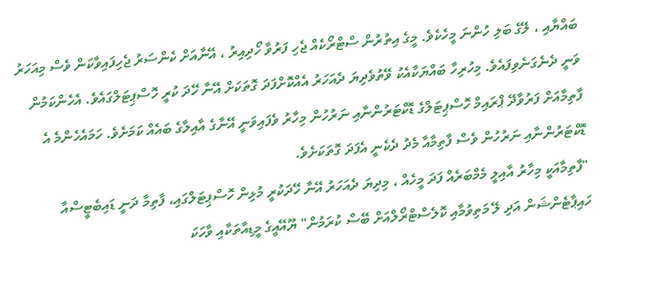ބައްޔާއި ، ލޭގެ ބަލި ހުންނަ މީހެކެވެ. މީގެ އިތުރުން ސްޓްރޯކެއް ޖެހި ފަރުވާ ހޯދިއިރު ، އޭނާއަށް ކެންސަރު ޖެހިފައިވާކަން ވެސް މިއަހަރު ވަނީ ދެނެގަނެވިފައެވެ. މިހުރިހާ ބައްޔަކާއެކު ވޭތުވެދިޔަ ދެއަހަރު އެއްކޮށްފަދަ ގޮތަކަށް އޭނާ ހޭދަ ކުރީ ހޮސްޕިޓަލްގައެވެ. އެހެންކަމުން ފާތިމާއަށް ފަރުވާދޭ ޕްރައިމް ހޮސްޕިޓަލްގެ ޑޮކްޓަރުންނާއި ނަރުހުން މިހާރު ވެފައިވަނީ އޭނާގެ އާއިލާގެ ބައެއް ކަމަށެވެ. ހަމައެހެންމެ އެ ޑޮކްޓަރުންނާއި ނަރުހުން ވެސް ފާތިމާއާ މެދު ދެކެނީ އެފަދަ ގޮތަކަށެވެ.
"ފާތިމާއަކީ މިހާރު އާއިލީ މެމްބަރެއް ފަދަ މީހެއް ، މިދިޔަ ދެއަހަރު އޭނާ ހޭދަކުރީ މުޅިން ހޮސްޕިޓަލްގައި، ފާތިމާ ދަނީ ޑައިބެޓީސްއާ ހައިޕާޓެންޝަން އަދި ލޭ މަތިވުމާއި ކޮލެސްޓްރޯލްއަށް ބޭސް ކުރަމުން" ޔޫއޭއީގެ މީޑިއާތަކާއި ވާހަކަ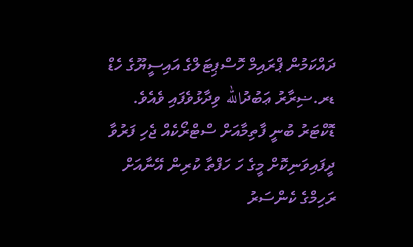ދައްކަމުން ޕްރައިމް ހޮސްޕިޓަލްގެ އައިސީޔޫގެ ހެޑް ޑރ.ޟިރާރު ޢަބުދުالله ވިދާޅުވެފައި ވެއެވެ.
ޑޮކްޓަރު ބުނީ ފާތިމާއަށް ސްޓްރޯކެއް ޖެހި ފަރުވާ ދީފައިވަނިކޮށް މީގެ ހަ ހަފްތާ ކުރިން އޭނާއަށް ރަހިމްގެ ކެންސަރު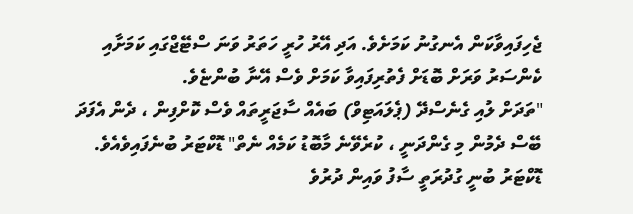ޖެހިފައިވާކަން އެނގުނު ކަމަށެވެ. އަދި އޭރު ހުރީ ހަތަރު ވަނަ ސްޓޭޖްގައި ކަމަށާއި ކެންސަރު ވަރަށް ބޮޑަށް ފެތުރިފައިވާ ކަމަށް ވެސް އޭނާ ބުންޏެވެ.
"ތަދަށް ލުއި ގެނެސްދޭ (ޕެލައަޓިވް) ބައެއް ސާޖަރީތައް ވެސް ކޮށްފިން ، ދެން އެފަދަ ބޭސް ދެމުން މި ގެންދަނީ ، ކުރެވޭނެ މާބޮޑު ކަމެއް ނެތް" ޑޮކްޓަރު ބުނެފައިވެއެވެ.
ޑޮކްޓަރު ބުނީ ގުދުރަތީ ސާފު ވައިން ދުރުވެ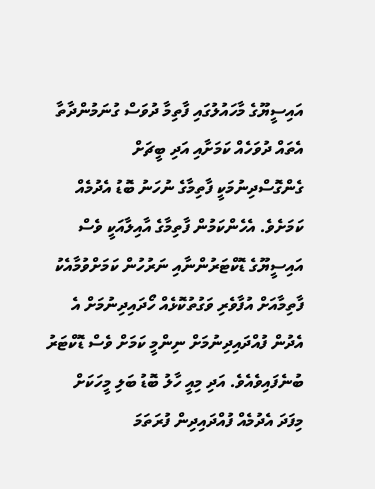އައިސީޔޫގެ މާހައުލުގައި ފާތިމާ ދުވަސް ގުނަމުންދާތާ އެތައް ދުވަހެއް ކަމަށާއި އަދި ބީޗަށް ގެންގޮސްދިނުމަކީ ފާތިމާގެ ނުހަނު ބޮޑު އެދުމެއް ކަމަށެވެ. އެހެންކަމުން ފާތިމާގެ އާއިލާއަކީ ވެސް އައިސީޔޫގެ ޑޮކްޓަރުންނާއި ނަރުހުން ކަމަށްވުމާއެކު ފާތިމާއަށް އުފާވެރި ވަގުތުކޮޅެއް ހޯދައިދިނުމަށް އެ އެދުން ފުއްދައިދިނުމަށް ނިންމީ ކަމަށް ވެސް ޑޮކްޓަރު ބުނެފައިވެއެވެ. އަދި މިއީ ހާލު ބޮޑު ބަލި މީހަކަށް މިފަދަ އެދުމެއް ފުއްދައިދިން ފުރަތަމަ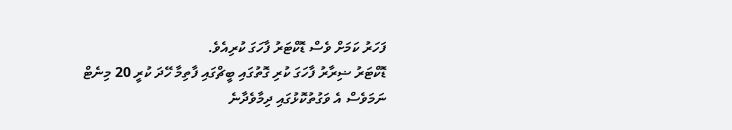ފަހަރު ކަމަށް ވެސް ޑޮކްޓަރު ފާހަގަ ކުރިއެވެ.
ޑޮކްޓަރު ޟިރާރު ފާހަގަ ކުރި ގޮތުގައި ބީޗްގައި ފާތިމާ ހޭދަ ކުރީ 20 މިނެޓް ނަމަވެސް އެ ވަގުތުކޮޅުގައި ދިމާވެދާނެ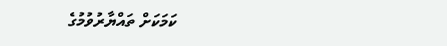ކަމަކަށް ތައްޔާރުވުމުގެ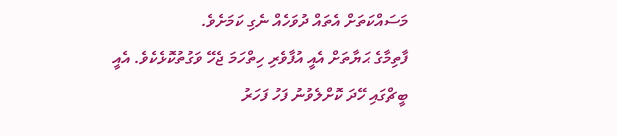މަސައްކަތަށް އެތައް ދުވަހެއް ނެގި ކަމަށެވެ.
ފާތިމާގެ ޙަޔާތަށް އެއީ އުފާވެރި ހިތްހަމަ ޖެހޭ ވަގުތުކޮޅެކެވެ. އެއީ ބީޗްގައި ހޭދަ ކޮށްލެވުނު ފަހު ފަހަރު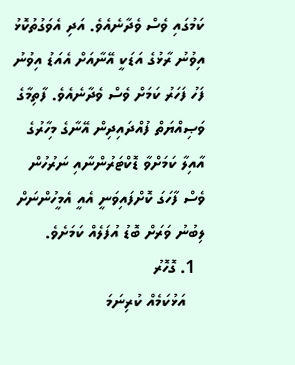ކަމުގައި ވެސް ވެދާނެއެވެ. އަދި އެވަގުތުކޮޅު އިވުނު ރާޅުގެ އަޑަކީ އޭނާއަށް އެއަޑު އިވުނު ފަހު ފަހަރު ކަމަށް ވެސް ވެދާނެއެވެ. ފާތިމާގެ ވަޞިއްޔަތް ފުއްދައިދިން އޭނާގެ މިހާރުގެ އާއިލާ ކަމަށްވާ ޑޮކްޓަރުންނާއި ނަރުހުން ވެސް ފާހަގަ ކޮށްފައިވަނީ އެއީ އެމީހުންނަށް ލިބުނު ވަރަށް ބޮޑު އުފަލެއް ކަމަށެވެ.
  1. ގޮހޮރު
    އަޅުކަމެއް ކުރިނަމަ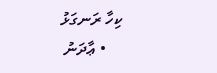ކިހާ ރަނގަޅު
    • ޢާދަނު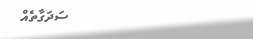ސަދަގާތެއް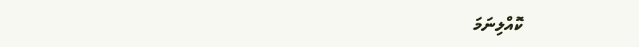ކޮއްލިނަމަ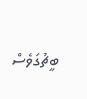ބީޗުގަވެސް